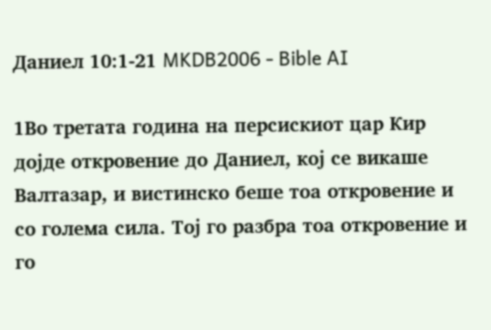Даниел 10:1-21 MKDB2006 - Bible AI

1Во третата година на персискиот цар Кир дојде откровение до Даниел, кој се викаше Валтазар, и вистинско беше тоа откровение и со голема сила. Тој го разбра тоа откровение и го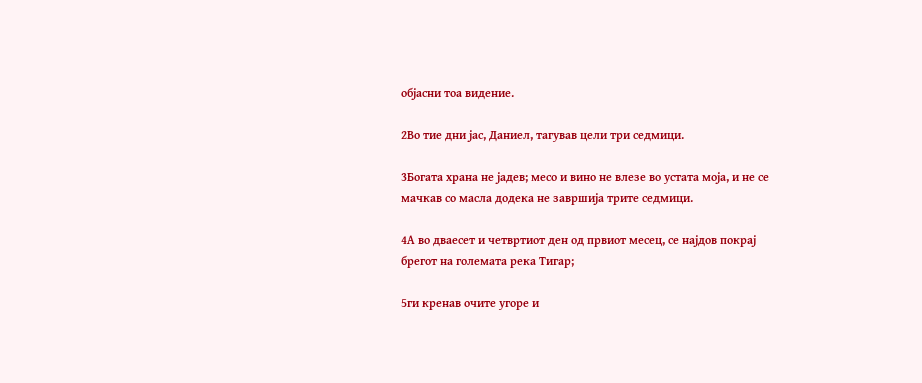објасни тоа видение.

2Во тие дни јас, Даниел, тагував цели три седмици.

3Богата храна не јадев; месо и вино не влезе во устата моја, и не се мачкав со масла додека не завршија трите седмици.

4А во дваесет и четвртиот ден од првиот месец, се најдов покрај брегот на големата река Тигар;

5ги кренав очите угоре и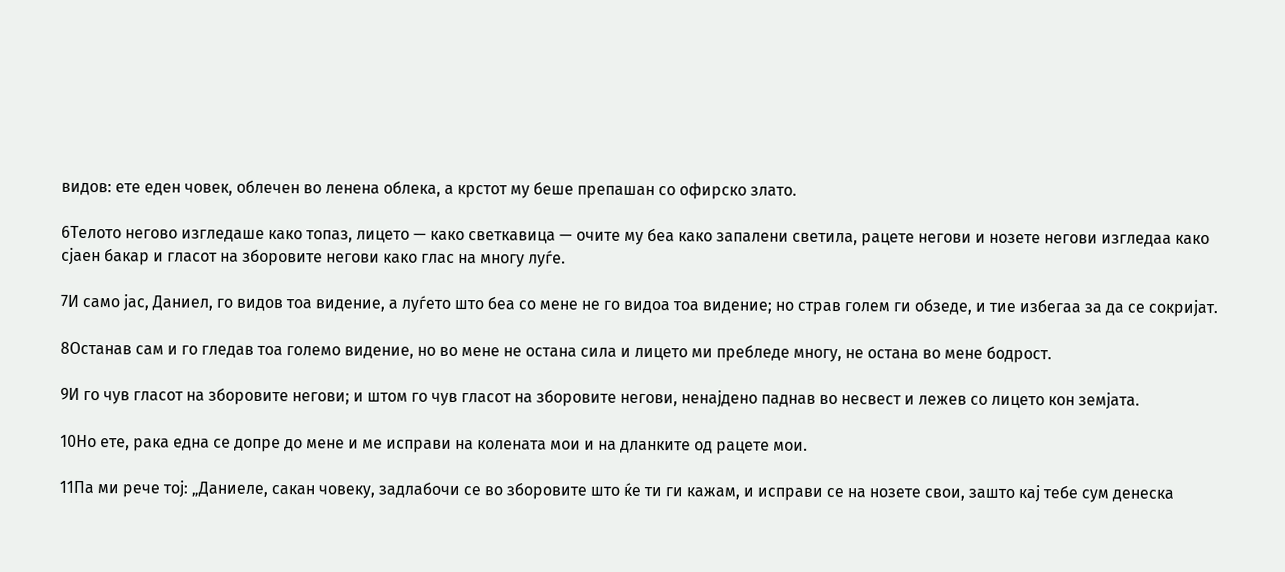видов: ете еден човек, облечен во ленена облека, а крстот му беше препашан со офирско злато.

6Телото негово изгледаше како топаз, лицето — како светкавица — очите му беа како запалени светила, рацете негови и нозете негови изгледаа како сјаен бакар и гласот на зборовите негови како глас на многу луѓе.

7И само јас, Даниел, го видов тоа видение, а луѓето што беа со мене не го видоа тоа видение; но страв голем ги обзеде, и тие избегаа за да се сокријат.

8Останав сам и го гледав тоа големо видение, но во мене не остана сила и лицето ми пребледе многу, не остана во мене бодрост.

9И го чув гласот на зборовите негови; и штом го чув гласот на зборовите негови, ненајдено паднав во несвест и лежев со лицето кон земјата.

10Но ете, рака една се допре до мене и ме исправи на колената мои и на дланките од рацете мои.

11Па ми рече тој: „Даниеле, сакан човеку, задлабочи се во зборовите што ќе ти ги кажам, и исправи се на нозете свои, зашто кај тебе сум денеска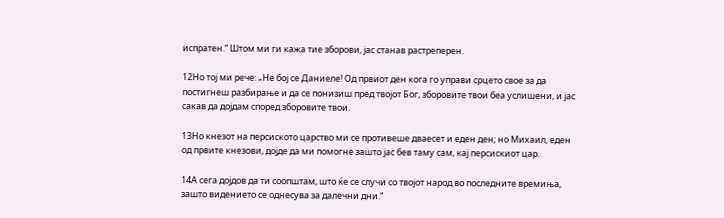испратен.“ Штом ми ги кажа тие зборови, јас станав растреперен.

12Но тој ми рече: „Не бој се Даниеле! Од првиот ден кога го управи срцето свое за да постигнеш разбирање и да се понизиш пред твојот Бог, зборовите твои беа услишени, и јас сакав да дојдам според зборовите твои.

13Но кнезот на персиското царство ми се противеше дваесет и еден ден; но Михаил, еден од првите кнезови, дојде да ми помогне зашто јас бев таму сам, кај персискиот цар.

14А сега дојдов да ти соопштам, што ќе се случи со твојот народ во последните времиња, зашто видението се однесува за далечни дни.“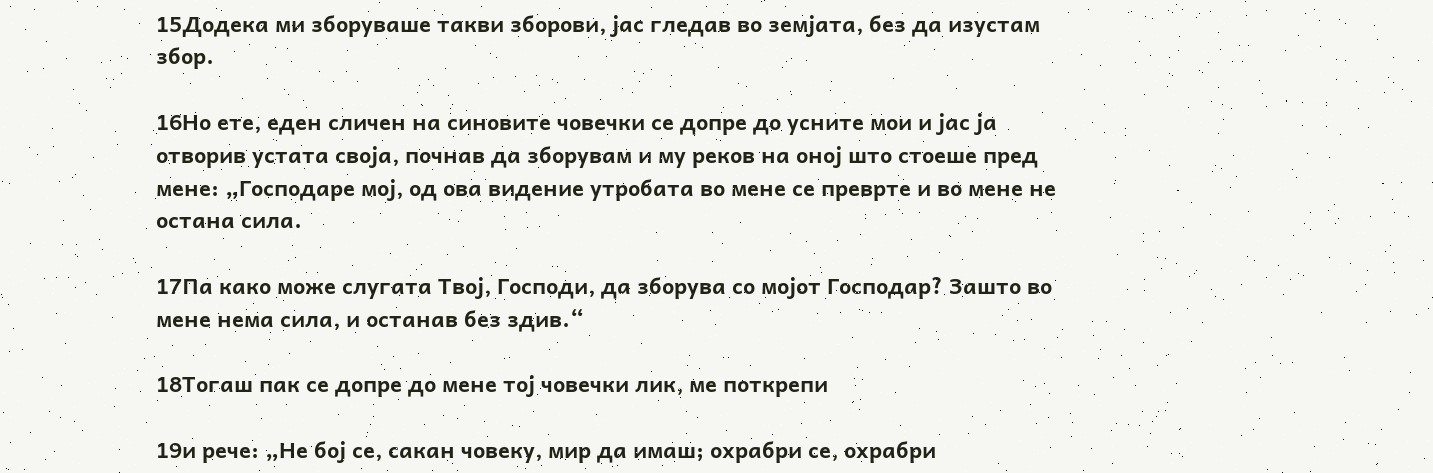15Додека ми зборуваше такви зборови, јас гледав во земјата, без да изустам збор.

16Но ете, еден сличен на синовите човечки се допре до усните мои и јас ја отворив устата своја, почнав да зборувам и му реков на оној што стоеше пред мене: „Господаре мој, од ова видение утробата во мене се преврте и во мене не остана сила.

17Па како може слугата Твој, Господи, да зборува со мојот Господар? Зашто во мене нема сила, и останав без здив.“

18Тогаш пак се допре до мене тој човечки лик, ме поткрепи

19и рече: „Не бој се, сакан човеку, мир да имаш; охрабри се, охрабри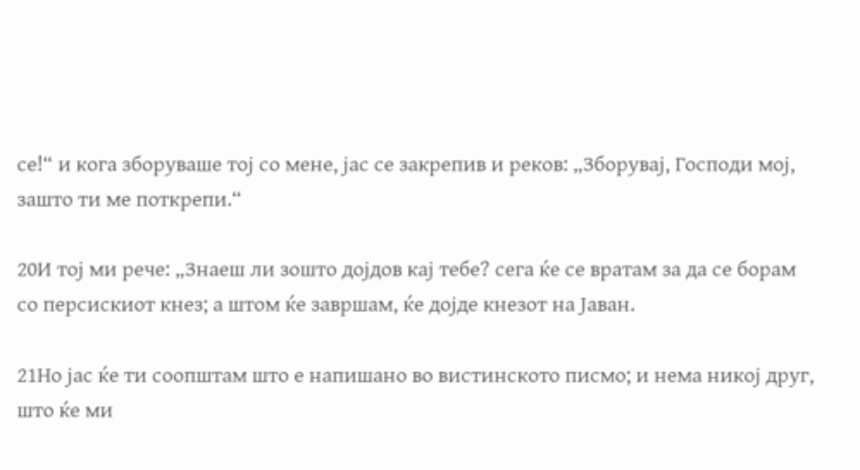се!“ и кога зборуваше тој со мене, јас се закрепив и реков: „Зборувај, Господи мој, зашто ти ме поткрепи.“

20И тој ми рече: „Знаеш ли зошто дојдов кај тебе? сега ќе се вратам за да се борам со персискиот кнез; а штом ќе завршам, ќе дојде кнезот на Јаван.

21Но јас ќе ти соопштам што е напишано во вистинското писмо; и нема никој друг, што ќе ми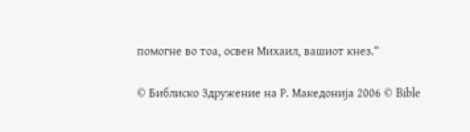помогне во тоа, освен Михаил, вашиот кнез.“

© Библиско Здружение на Р. Македонија 2006 © Bible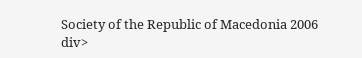Society of the Republic of Macedonia 2006
div>